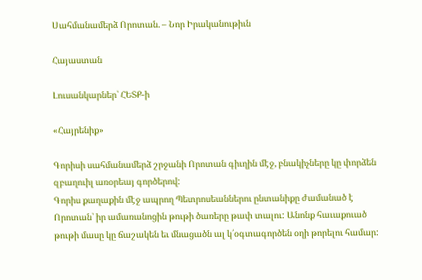Սահմանամերձ Որոտան. – Նոր Իրականութիւն

Հայաստան

Լուսանկարներ՝ ՀԵՏՔ-ի

«Հայրենիք»

Գորիսի սահմանամերձ շրջանի Որոտան գիւղին մէջ, բնակիչները կը փորձեն զբաղուիլ առօրեայ գործերով:
Գորիս քաղաքին մէջ ապրող Պետրոսեաններու ընտանիքը ժամանած է Որոտան՝ իր ամառանոցին թութի ծառերը թափ տալու: Անոնք հաւաքուած թութի մասը կը ճաշակեն եւ մնացածն ալ կ՛օգտագործեն օղի թորելու համար: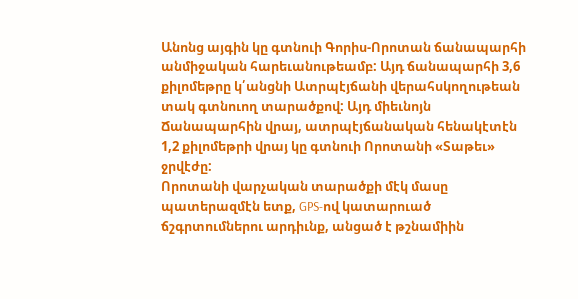Անոնց այգին կը գտնուի Գորիս-Որոտան ճանապարհի անմիջական հարեւանութեամբ: Այդ ճանապարհի 3,6 քիլոմեթրը կ՛անցնի Ատրպէյճանի վերահսկողութեան տակ գտնուող տարածքով: Այդ միեւնոյն Ճանապարհին վրայ, ատրպէյճանական հենակէտէն 1,2 քիլոմեթրի վրայ կը գտնուի Որոտանի «Տաթեւ» ջրվէժը:
Որոտանի վարչական տարածքի մէկ մասը պատերազմէն ետք, GPS-ով կատարուած ճշգրտումներու արդիւնք, անցած է թշնամիին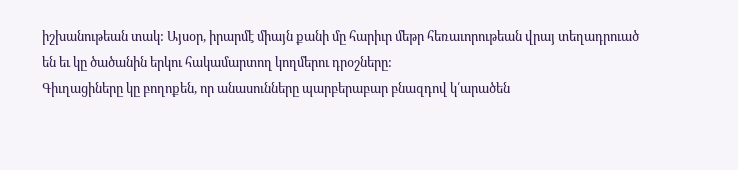իշխանութեան տակ: Այսօր, իրարմէ միայն քանի մը հարիւր մեթր հեռաւորութեան վրայ տեղադրուած են եւ կը ծածանին երկու հակամարտող կողմերու դրօշները:
Գիւղացիները կը բողոքեն, որ անասունները պարբերաբար բնազդով կ՛արածեն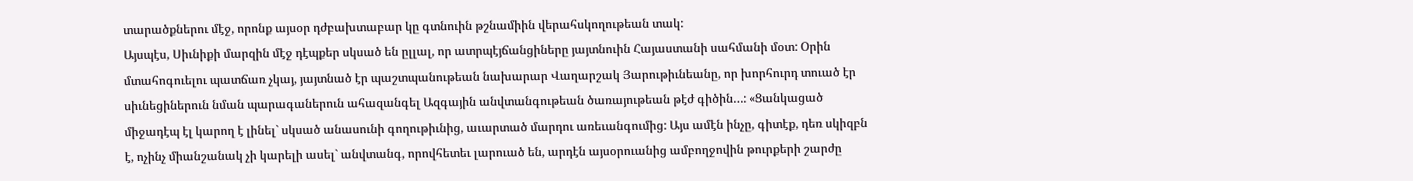տարածքներու մէջ, որոնք այսօր դժբախտաբար կը գտնուին թշնամիին վերահսկողութեան տակ:
Այսպէս, Սիւնիքի մարզին մէջ դէպքեր սկսած են ըլլալ, որ ատրպէյճանցիները յայտնուին Հայաստանի սահմանի մօտ: Օրին մտահոգուելու պատճառ չկայ, յայտնած էր պաշտպանութեան նախարար Վաղարշակ Յարութիւնեանը, որ խորհուրդ տուած էր սիւնեցիներուն նման պարագաներուն ահազանգել Ազգային անվտանգութեան ծառայութեան թէժ գիծին…: «Ցանկացած միջադէպ էլ կարող է լինել` սկսած անասունի գողութիւնից, աւարտած մարդու առեւանգումից: Այս ամէն ինչը, գիտէք, դեռ սկիզբն է, ոչինչ միանշանակ չի կարելի ասել` անվտանգ, որովհետեւ լարուած են, արդէն այսօրուանից ամբողջովին թուրքերի շարժը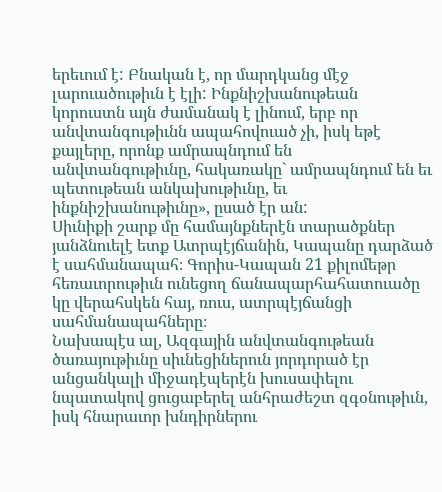երեւում է: Բնական է, որ մարդկանց մէջ լարուածութիւն է էլի: Ինքնիշխանութեան կորուստն այն ժամանակ է լինում, երբ որ անվտանգութիւնն ապահովուած չի, իսկ եթէ քայլերը, որոնք ամրապնդում են անվտանգութիւնը, հակառակը` ամրապնդում են եւ պետութեան անկախութիւնը, եւ ինքնիշխանութիւնը», ըսած էր ան:
Սիւնիքի շարք մը համայնքներէն տարածքներ յանձնուելէ ետք Ատրպէյճանին, Կապանը դարձած է սահմանապահ։ Գորիս-Կապան 21 քիլոմեթր հեռաւորութիւն ունեցող ճանապարհահատուածը կը վերահսկեն հայ, ռուս, ատրպէյճանցի սահմանապահները։
Նախապէս ալ, Ազգային անվտանգութեան ծառայութիւնը սիւնեցիներուն յորդորած էր անցանկալի միջադէպերէն խուսափելու նպատակով ցուցաբերել անհրաժեշտ զգօնութիւն, իսկ հնարաւոր խնդիրներու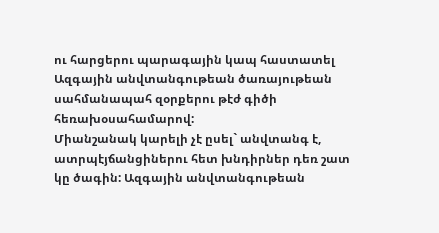ու հարցերու պարագային կապ հաստատել Ազգային անվտանգութեան ծառայութեան սահմանապահ զօրքերու թէժ գիծի հեռախօսահամարով:
Միանշանակ կարելի չէ ըսել` անվտանգ է, ատրպէյճանցիներու հետ խնդիրներ դեռ շատ կը ծագին: Ազգային անվտանգութեան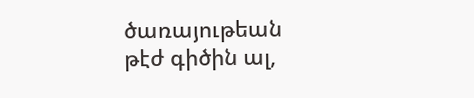ծառայութեան թէժ գիծին ալ,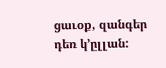ցաւօք, զանգեր դեռ կ’ըլլան: